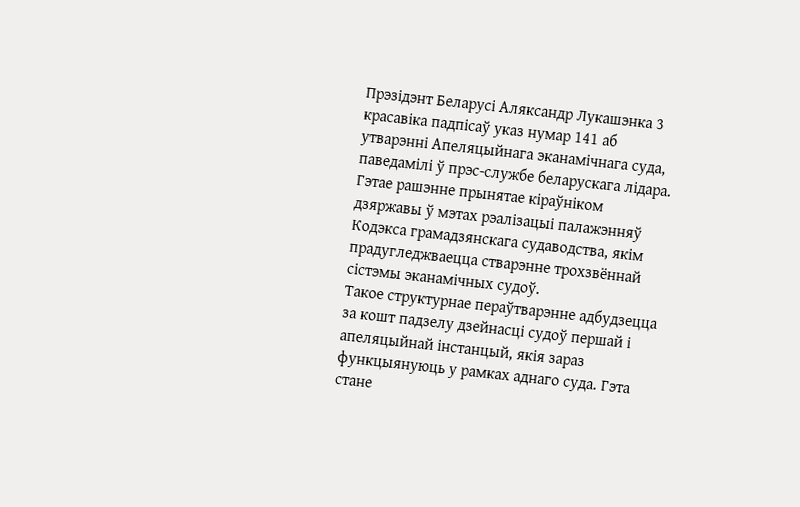Прэзідэнт Беларусі Аляксандр Лукашэнка 3 красавіка падпісаў указ нумар 141 аб утварэнні Апеляцыйнага эканамічнага суда, паведамілі ў прэс-службе беларускага лідара.
Гэтае рашэнне прынятае кіраўніком дзяржавы ў мэтах рэалізацыі палажэнняў Кодэкса грамадзянскага судаводства, якім прадугледжваецца стварэнне трохзвённай сістэмы эканамічных судоў.
Такое структурнае пераўтварэнне адбудзецца за кошт падзелу дзейнасці судоў першай і апеляцыйнай інстанцый, якія зараз функцыянуюць у рамках аднаго суда. Гэта стане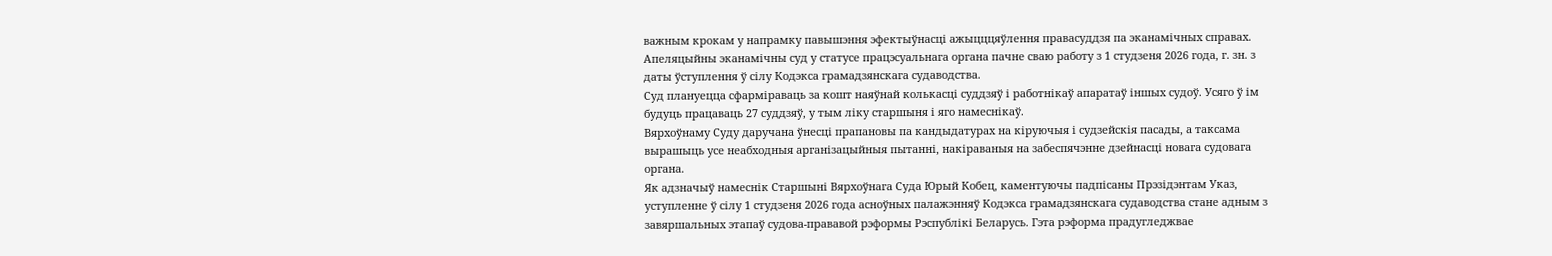важным крокам у напрамку павышэння эфектыўнасці ажыцццяўлення правасуддзя па эканамічных справах.
Апеляцыйны эканамічны суд у статусе працэсуальнага органа пачне сваю работу з 1 студзеня 2026 года, г. зн. з даты ўступлення ў сілу Кодэкса грамадзянскага судаводства.
Суд плануецца сфарміраваць за кошт наяўнай колькасці суддзяў і работнікаў апаратаў іншых судоў. Усяго ў ім будуць працаваць 27 суддзяў, у тым ліку старшыня і яго намеснікаў.
Вярхоўнаму Суду даручана ўнесці прапановы па кандыдатурах на кіруючыя і судзейскія пасады, а таксама вырашыць усе неабходныя арганізацыйныя пытанні, накіраваныя на забеспячэнне дзейнасці новага судовага органа.
Як адзначыў намеснік Старшыні Вярхоўнага Суда Юрый Кобец, каментуючы падпісаны Прэзідэнтам Указ, уступленне ў сілу 1 студзеня 2026 года асноўных палажэнняў Кодэкса грамадзянскага судаводства стане адным з завяршальных этапаў судова-прававой рэформы Рэспублікі Беларусь. Гэта рэформа прадугледжвае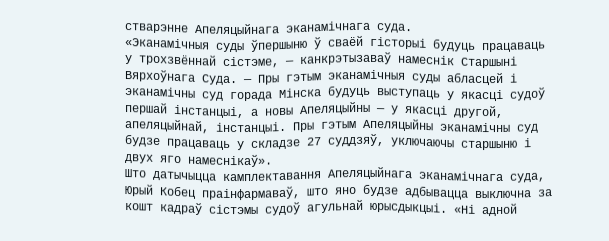стварэнне Апеляцыйнага эканамічнага суда.
«Эканамічныя суды ўпершыню ў сваёй гісторыі будуць працаваць у трохзвённай сістэме, — канкрэтызаваў намеснік Старшыні Вярхоўнага Суда. — Пры гэтым эканамічныя суды абласцей і эканамічны суд горада Мінска будуць выступаць у якасці судоў першай інстанцыі, а новы Апеляцыйны — у якасці другой, апеляцыйнай, інстанцыі. Пры гэтым Апеляцыйны эканамічны суд будзе працаваць у складзе 27 суддзяў, уключаючы старшыню і двух яго намеснікаў».
Што датычыцца камплектавання Апеляцыйнага эканамічнага суда, Юрый Кобец праінфармаваў, што яно будзе адбывацца выключна за кошт кадраў сістэмы судоў агульнай юрысдыкцыі. «Ні адной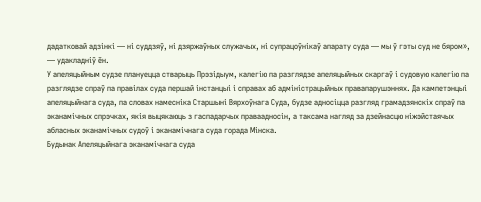дадатковай адзінкі — ні суддзяў, ні дзяржаўных служачых, ні супрацоўнікаў апарату суда — мы ў гэты суд не бяром», — удакладніў ён.
У апеляцыйным судзе плануецца стварыць Прэзідыум, калегію па разглядзе апеляцыйных скаргаў і судовую калегію па разглядзе спраў па правілах суда першай інстанцыі і справах аб адміністрацыйных правапарушэннях. Да кампетэнцыі апеляцыйнага суда, па словах намесніка Старшыні Вярхоўнага Суда, будзе адносіцца разгляд грамадзянскіх спраў па эканамічных спрэчках, якія выцякаюць з гаспадарчых праваадносін, а таксама нагляд за дзейнасцю ніжэйстаячых абласных эканамічных судоў і эканамічнага суда горада Мінска.
Будынак Апеляцыйнага эканамічнага суда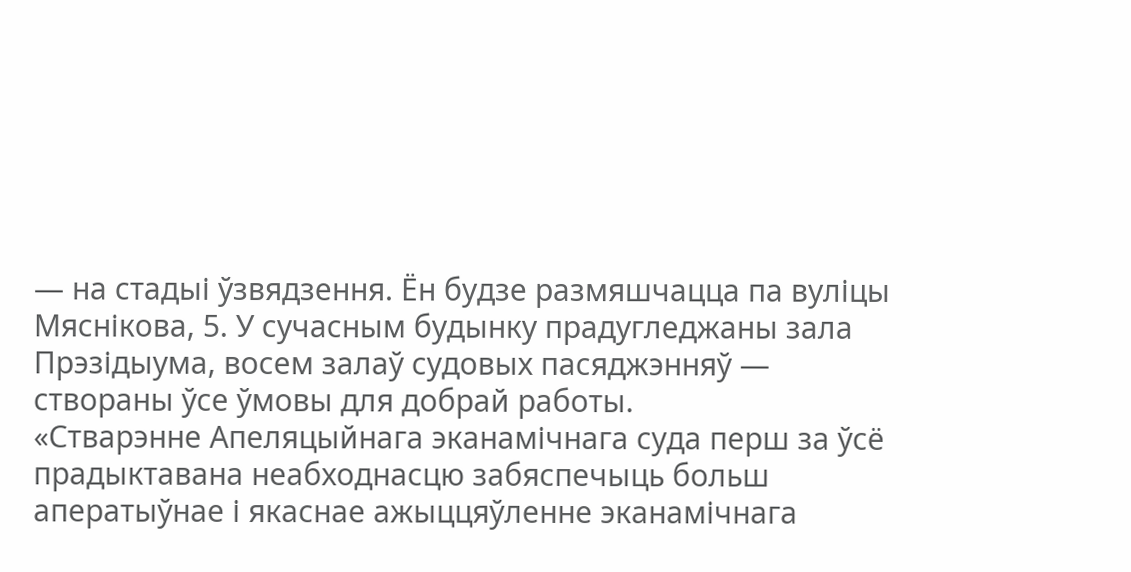— на стадыі ўзвядзення. Ён будзе размяшчацца па вуліцы Мяснікова, 5. У сучасным будынку прадугледжаны зала Прэзідыума, восем залаў судовых пасяджэнняў — створаны ўсе ўмовы для добрай работы.
«Стварэнне Апеляцыйнага эканамічнага суда перш за ўсё прадыктавана неабходнасцю забяспечыць больш аператыўнае і якаснае ажыццяўленне эканамічнага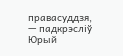правасуддзя, — падкрэсліў Юрый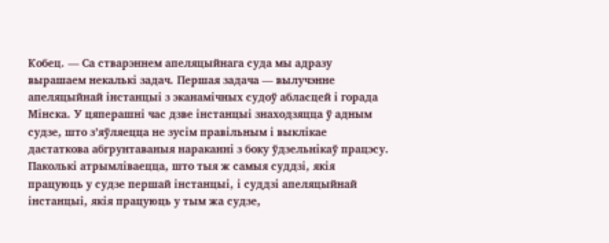Кобец. — Са стварэннем апеляцыйнага суда мы адразу вырашаем некалькі задач. Першая задача — вылучэнне апеляцыйнай інстанцыі з эканамічных судоў абласцей і горада Мінска. У цяперашні час дзве інстанцыі знаходзяцца ў адным судзе, што з’яўляецца не зусім правільным і выклікае дастаткова абгрунтаваныя нараканні з боку ўдзельнікаў працэсу. Паколькі атрымліваецца, што тыя ж самыя суддзі, якія працуюць у судзе першай інстанцыі, і суддзі апеляцыйнай інстанцыі, якія працуюць у тым жа судзе,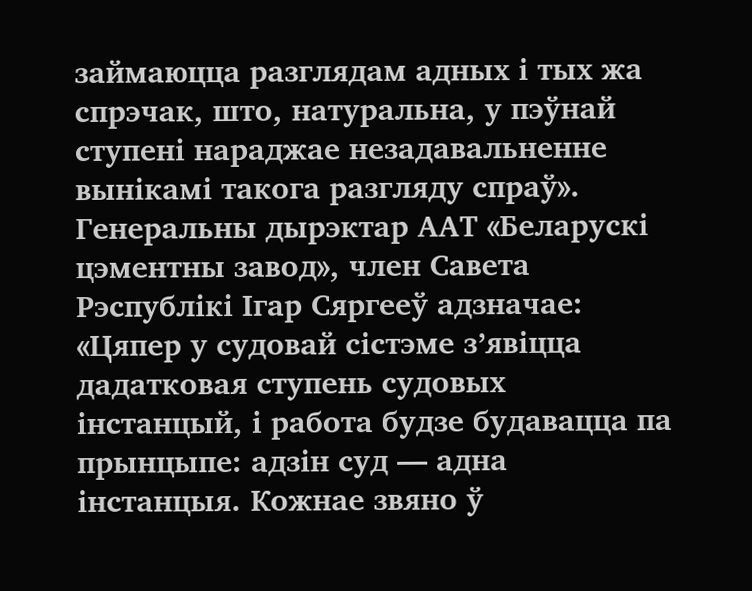займаюцца разглядам адных і тых жа спрэчак, што, натуральна, у пэўнай ступені нараджае незадавальненне вынікамі такога разгляду спраў».
Генеральны дырэктар ААТ «Беларускі цэментны завод», член Савета Рэспублікі Ігар Сяргееў адзначае: «Цяпер у судовай сістэме з’явіцца дадатковая ступень судовых інстанцый, і работа будзе будавацца па прынцыпе: адзін суд — адна інстанцыя. Кожнае звяно ў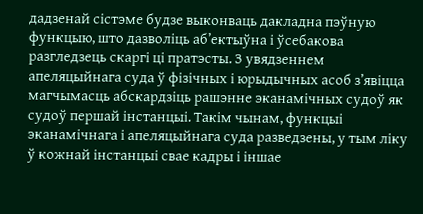дадзенай сістэме будзе выконваць дакладна пэўную функцыю, што дазволіць аб’ектыўна і ўсебакова разгледзець скаргі ці пратэсты. З увядзеннем апеляцыйнага суда ў фізічных і юрыдычных асоб з’явіцца магчымасць абскардзіць рашэнне эканамічных судоў як судоў першай інстанцыі. Такім чынам, функцыі эканамічнага і апеляцыйнага суда разведзены, у тым ліку ў кожнай інстанцыі свае кадры і іншае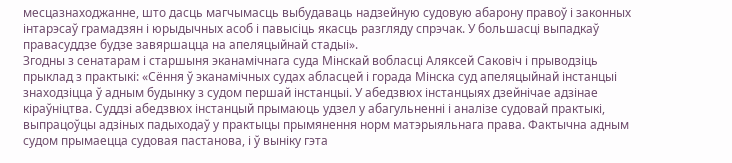месцазнаходжанне, што дасць магчымасць выбудаваць надзейную судовую абарону правоў і законных інтарэсаў грамадзян і юрыдычных асоб і павысіць якасць разгляду спрэчак. У большасці выпадкаў правасуддзе будзе завяршацца на апеляцыйнай стадыі».
Згодны з сенатарам і старшыня эканамічнага суда Мінскай вобласці Аляксей Саковіч і прыводзіць прыклад з практыкі: «Сёння ў эканамічных судах абласцей і горада Мінска суд апеляцыйнай інстанцыі знаходзіцца ў адным будынку з судом першай інстанцыі. У абедзвюх інстанцыях дзейнічае адзінае кіраўніцтва. Суддзі абедзвюх інстанцый прымаюць удзел у абагульненні і аналізе судовай практыкі, выпрацоўцы адзіных падыходаў у практыцы прымянення норм матэрыяльнага права. Фактычна адным судом прымаецца судовая пастанова, і ў выніку гэта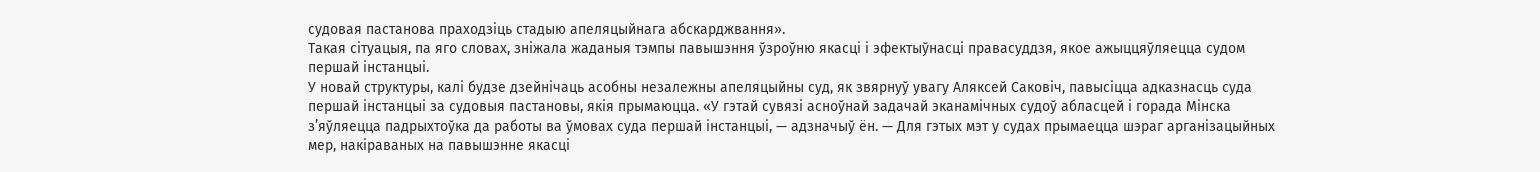судовая пастанова праходзіць стадыю апеляцыйнага абскарджвання».
Такая сітуацыя, па яго словах, зніжала жаданыя тэмпы павышэння ўзроўню якасці і эфектыўнасці правасуддзя, якое ажыццяўляецца судом першай інстанцыі.
У новай структуры, калі будзе дзейнічаць асобны незалежны апеляцыйны суд, як звярнуў увагу Аляксей Саковіч, павысіцца адказнасць суда першай інстанцыі за судовыя пастановы, якія прымаюцца. «У гэтай сувязі асноўнай задачай эканамічных судоў абласцей і горада Мінска з’яўляецца падрыхтоўка да работы ва ўмовах суда першай інстанцыі, — адзначыў ён. — Для гэтых мэт у судах прымаецца шэраг арганізацыйных мер, накіраваных на павышэнне якасці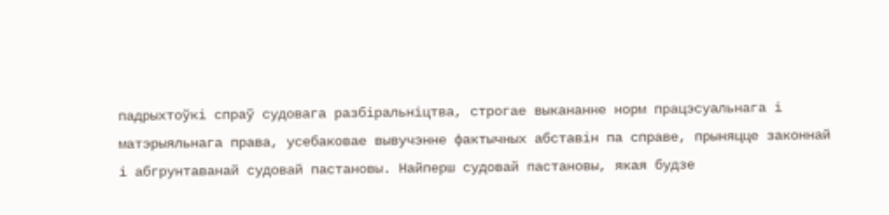падрыхтоўкі спраў судовага разбіральніцтва, строгае выкананне норм працэсуальнага і матэрыяльнага права, усебаковае вывучэнне фактычных абставін па справе, прыняцце законнай і абгрунтаванай судовай пастановы. Найперш судовай пастановы, якая будзе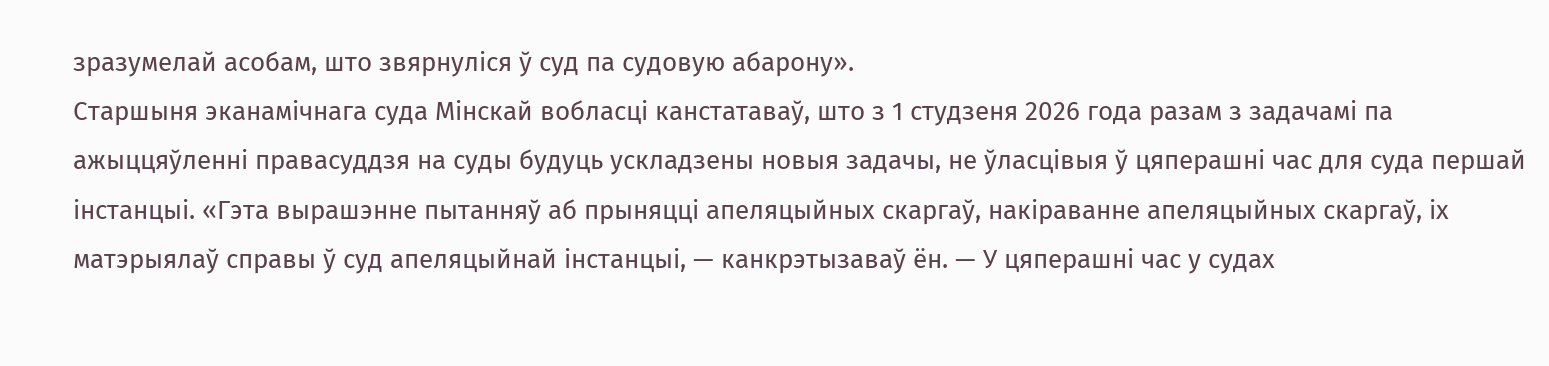зразумелай асобам, што звярнуліся ў суд па судовую абарону».
Старшыня эканамічнага суда Мінскай вобласці канстатаваў, што з 1 студзеня 2026 года разам з задачамі па ажыццяўленні правасуддзя на суды будуць ускладзены новыя задачы, не ўласцівыя ў цяперашні час для суда першай інстанцыі. «Гэта вырашэнне пытанняў аб прыняцці апеляцыйных скаргаў, накіраванне апеляцыйных скаргаў, іх матэрыялаў справы ў суд апеляцыйнай інстанцыі, — канкрэтызаваў ён. — У цяперашні час у судах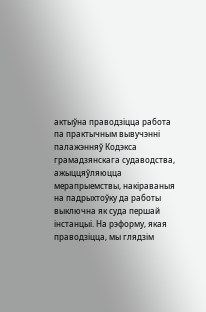актыўна праводзіцца работа па практычным вывучэнні палажэнняў Кодэкса грамадзянскага судаводства, ажыццяўляюцца мерапрыемствы, накіраваныя на падрыхтоўку да работы выключна як суда першай інстанцыі. На рэформу, якая праводзіцца, мы глядзім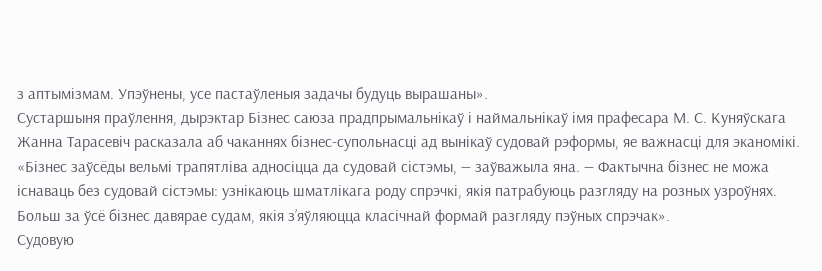з аптымізмам. Упэўнены, усе пастаўленыя задачы будуць вырашаны».
Сустаршыня праўлення, дырэктар Бізнес саюза прадпрымальнікаў і наймальнікаў імя прафесара М. С. Куняўскага Жанна Тарасевіч расказала аб чаканнях бізнес-супольнасці ад вынікаў судовай рэформы, яе важнасці для эканомікі. «Бізнес заўсёды вельмі трапятліва адносіцца да судовай сістэмы, — заўважыла яна. — Фактычна бізнес не можа існаваць без судовай сістэмы: узнікаюць шматлікага роду спрэчкі, якія патрабуюць разгляду на розных узроўнях. Больш за ўсё бізнес давярае судам, якія з’яўляюцца класічнай формай разгляду пэўных спрэчак».
Судовую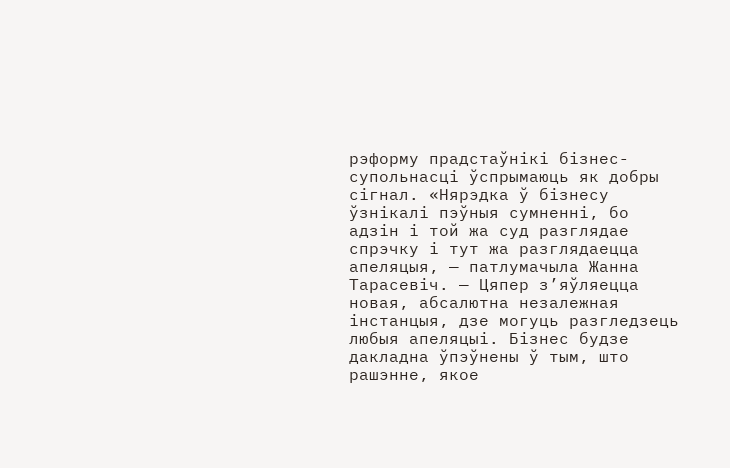рэформу прадстаўнікі бізнес-супольнасці ўспрымаюць як добры сігнал. «Нярэдка ў бізнесу ўзнікалі пэўныя сумненні, бо адзін і той жа суд разглядае спрэчку і тут жа разглядаецца апеляцыя, — патлумачыла Жанна Тарасевіч. — Цяпер з’яўляецца новая, абсалютна незалежная інстанцыя, дзе могуць разгледзець любыя апеляцыі. Бізнес будзе дакладна ўпэўнены ў тым, што рашэнне, якое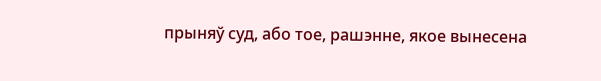прыняў суд, або тое, рашэнне, якое вынесена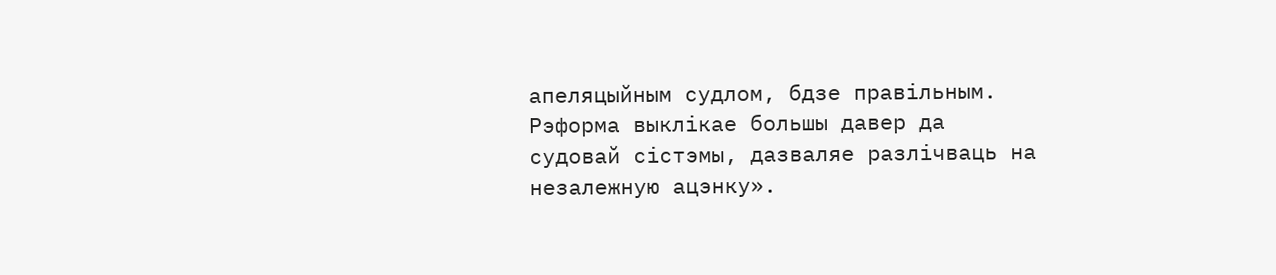апеляцыйным судлом, бдзе правільным. Рэформа выклікае большы давер да судовай сістэмы, дазваляе разлічваць на незалежную ацэнку».